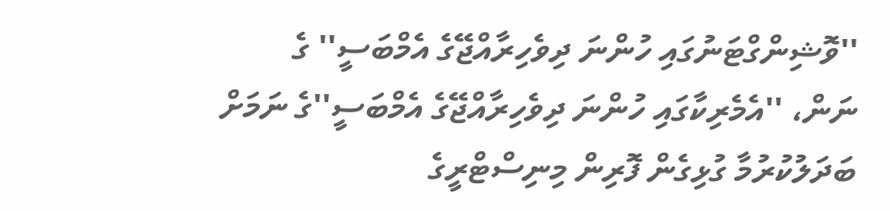''ވޮޝިންގްޓަނުގައި ހުންނަ ދިވެހިރާއްޖޭގެ އެމްބަސީ'' ގެ ނަން، ''އެމެރިކާގައި ހުންނަ ދިވެހިރާއްޖޭގެ އެމްބަސީ''ގެ ނަމަށް ބަދަލުކުރުމާ ގުޅިގެން ފޮރިން މިނިސްޓްރީގެ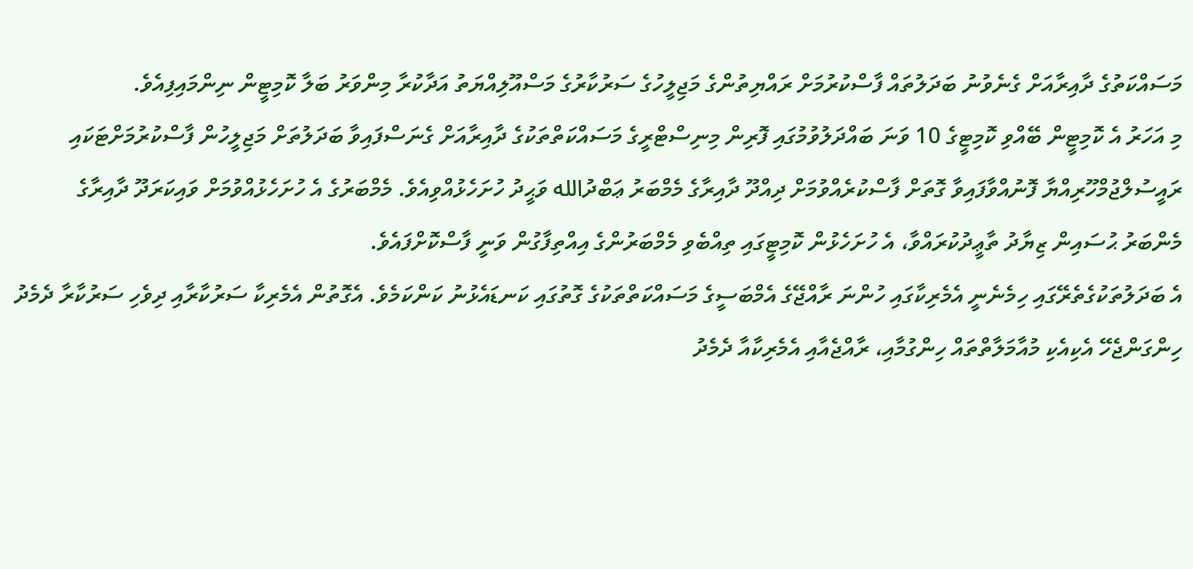މަސައްކަތުގެ ދާއިރާއަށް ގެނެވުނު ބަދަލުތައް ފާސްކުރުމަށް ރައްޔިތުންގެ މަޖިލީހުގެ ސަރުކާރުގެ މަސްއޫލިއްޔަތު އަދާކުރާ މިންވަރު ބަލާ ކޮމިޓީން ނިންމައިފިއެވެ.
މި އަހަރު އެ ކޮމިޓީން ބޭއްވި ކޮމިޓީގެ 10 ވަނަ ބައްދަލުވުމުގައި ފޮރިން މިނިސްޓްރީގެ މަސައްކަތްތަކުގެ ދާއިރާއަށް ގެނަސްފައިވާ ބަދަލުތަށް މަޖިލީހުން ފާސްކުރުމަށްޓަކައި ރައީސުލްޖުމްހޫރިއްޔާ ފޮނުއްވާފައިވާ ގޮތަށް ފާސްކުރެއްވުމަށް ދިއްދޫ ދާއިރާގެ މެމްބަރު ޢަބްދުالله ވަޙީދު ހުށަހެޅުއްވިއެވެ. މެމްބަރުގެ އެ ހުށަހެޅުއްވުމަށް ވައިކަރަދޫ ދާއިރާގެ މެންބަރު ޙުސައިން ޒިޔާދު ތާޢީދުކުރައްވާ، އެ ހުށަހެޅުން ކޮމިޓީގައި ތިއްބެވި މެމްބަރުންގެ އިއްތިފާގުން ވަނީ ފާސްކޮށްފައެވެ.
އެ ބަދަލުތަކުގެތެރޭގައި ހިމެނެނީ އެމެރިކާގައި ހުންނަ ރާއްޖޭގެ އެމްބަސީގެ މަސައްކަތްތަކުގެ ގޮތުގައި ކަނޑައެޅުނު ކަންކަމެވެ. އެގޮތުން އެމެރިކާ ސަރުކާރާއި ދިވެހި ސަރުކާރާ ދެމެދު ހިންގަންޖެހޭ އެކިއެކި މުއާމަލާތްތައް ހިންގުމާއި، ރާއްޖެއާއި އެމެރިކާއާ ދެމެދު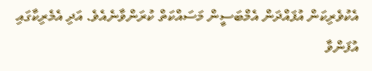އެކުވެރިކަން އުފައްދަން އެމްބަސީން މަސައްކަތް ކުރަންވާނެއެވެ. އަދި އެމެރިކާގައި އުފަންވާ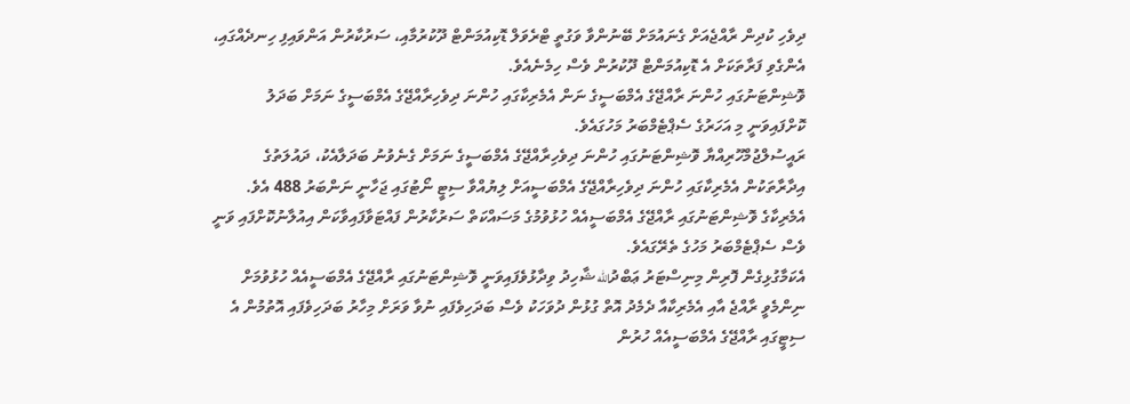ދިވެހި ކުދިން ރާއްޖެއަށް ގެނައުމަށް ބޭނުންވާ ވަގުތީ ޓްރެވަލް ޑޮކިއުމަންޓް ދޫކުރުމާއި، ސަރުކާރުން އަންވައިފި ހިނދެއްގައި، އެންގެވި ފަރާތަކަށް އެ ޑޮކިއުމަންޓް ދޫކުރުން ވެސް ހިމެނެއެވެ.
ވޮޝިންޓަނުގައި ހުންނަ ރާއްޖޭގެ އެމްބަސީގެ ނަން އެމެރިކާގައި ހުންނަ ދިވެހިރާއްޖޭގެ އެމްބަސީގެ ނަމަށް ބަދަލު ކޮށްފައިވަނީ މި އަހަރުގެ ސެޕްޓެމްބަރު މަހުގައެވެ.
ރައީސުލްޖުމްހޫރިއްޔާ ވޮޝިންޓަނުގައި ހުންނަ ދިވެހިރާއްޖޭގެ އެމްބަސީގެ ނަމަށް ގެނެވުނު ބަދަލާއެކު، ދައުލަތުގެ އިދާރާތަކުން އެމެރިކާގައި ހުންނަ ދިވެހިރާއްޖޭގެ އެމްބަސީއަށް ލިޔުއްވާ ސިޓީ ނޯޓުގައި ޖަހާނީ ނަންބަރު 488 އެވެ.
އެމެރިކާގެ ވޮޝިންޓަނުގައި ރާއްޖޭގެ އެމްބަސީއެއް ހުޅުވުމުގެ މަސައްކަތް ސަރުކާރުން ފައްޓަވާފައިވާކަން އިއުލާނުކޮށްފައި ވަނީ ވެސް ސެޕްޓެމްބަރު މަހުގެ ތެރޭގައެވެ.
އެކަމާގުޅިގެން ފޮރިން މިނިސްޓަރު ޢަބްދުالله ޝާހިދު ވިދާޅުވެފައިވަނީ ވޮޝިންޓަނުގައި ރާއްޖޭގެ އެމްބަސީއެއް ހުޅުވުމަށް ނިންމެވީ ރާއްޖެ އާއި އެމެރިކާއާ ދެމެދު އޮތް ގުޅުން ދުވަހަކު ވެސް ބަދަހިވެފައި ނުވާ ވަރަށް މިހާރު ބަދަހިވެފައި އޮތުމުން އެ ސިޓީގައި ރާއްޖޭގެ އެމްބަސީއެއް ހުރުން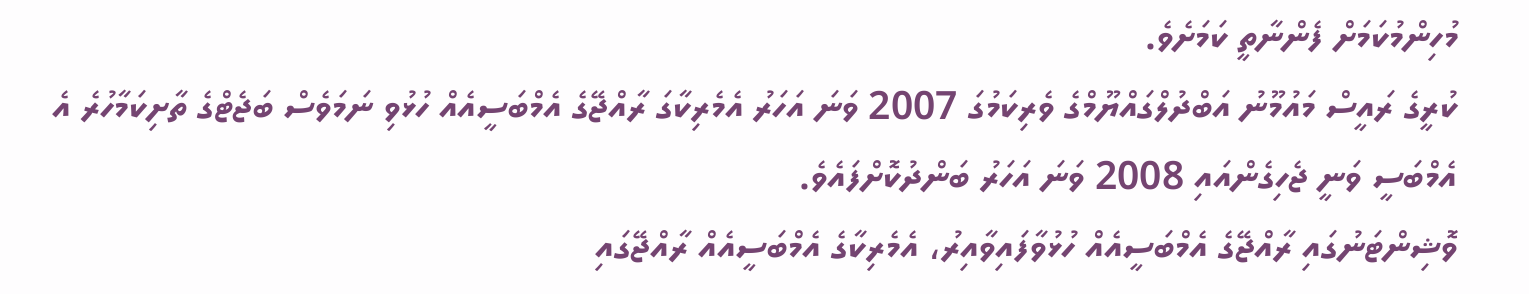މުހިންމުކަމަށް ފެންނާތީ ކަމަށެވެ.
ކުރީގެ ރައީސް މައުމޫނު އަބްދުލްގައްޔޫމްގެ ވެރިކަމުގަ 2007 ވަނަ އަހަރު އެމެރިކާގަ ރާއްޖޭގެ އެމްބަސީއެއް ހުޅުވި ނަމަވެސް ބަޖެޓްގެ ތާށިކަމާހުރެ އެ އެމްބަސީ ވަނީ ޖެހިގެންއައި 2008 ވަނަ އަހަރު ބަންދުކޮށްފައެވެ.
ވޮޝިންޓަނުގައި ރާއްޖޭގެ އެމްބަސީއެއް ހުޅުވާފައިވާއިރު، އެމެރިކާގެ އެމްބަސީއެއް ރާއްޖޭގައި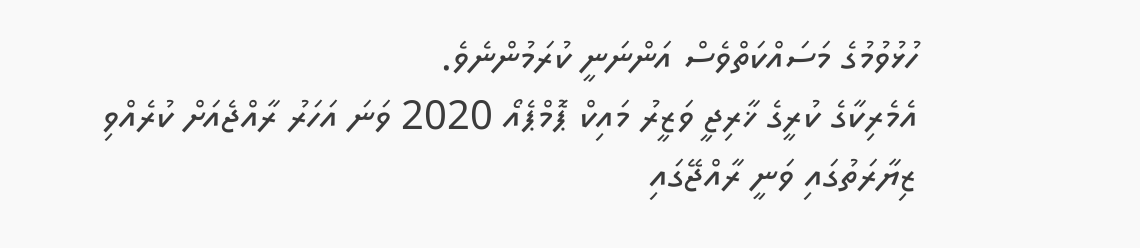ހުޅުވުމުގެ މަސައްކަތްވެސް އަންނަނީ ކުރަމުންނެވެ.
އެމެރިކާގެ ކުރީގެ ޚާރިޖީ ވަޒީރު މައިކް ޕޮމްޕެއޯ 2020 ވަނަ އަހަރު ރާއްޖެއަށް ކުރެއްވި ޒިޔާރަތުގައި ވަނީ ރާއްޖޭގައި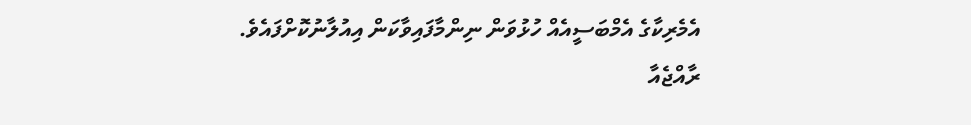އެމެރިކާގެ އެމްބަސީއެއް ހުޅުވަން ނިންމާފައިވާކަން އިއުލާނުކޮށްފައެވެ.
ރާއްޖެއާ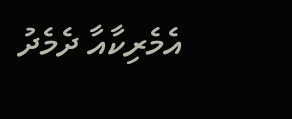އެމެރިކާއާ ދެމެދު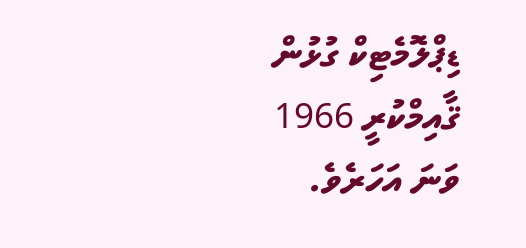ޑިޕްލޮމެޓިކް ގުޅުން ޤާއިމްކުރީ 1966 ވަނަ އަހަރެވެ.